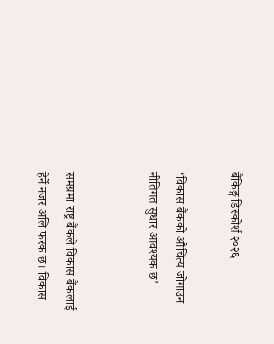बैंकिङ्ग डिस्कोर्श २०२६

‘विकास बैंकको औचित्य जोगाउन नीतिगत सुधार आवश्यक छ’


समग्रमा राष्ट्र बैंकले विकास बैंकलाई हेर्ने नजर अलि फरक छ। विकास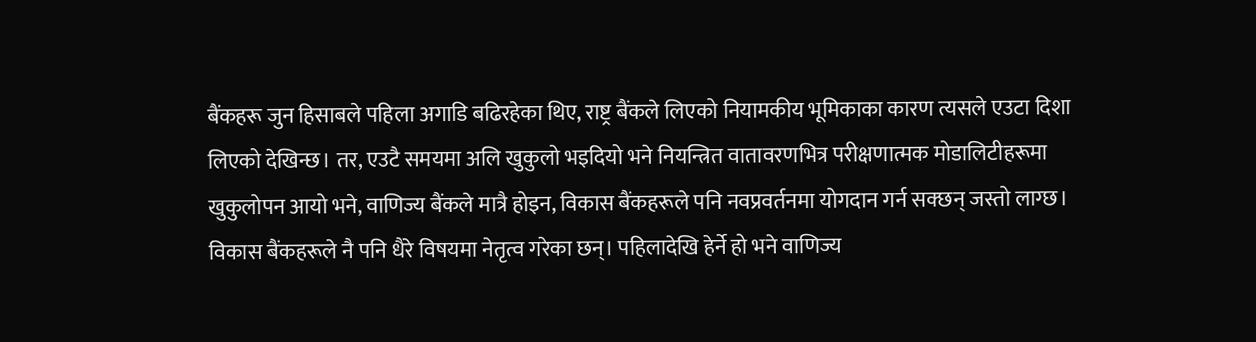बैंकहरू जुन हिसाबले पहिला अगाडि बढिरहेका थिए, राष्ट्र बैंकले लिएको नियामकीय भूमिकाका कारण त्यसले एउटा दिशा लिएको देखिन्छ। तर, एउटै समयमा अलि खुकुलो भइदियो भने नियन्त्रित वातावरणभित्र परीक्षणात्मक मोडालिटीहरूमा खुकुलोपन आयो भने, वाणिज्य बैंकले मात्रै होइन, विकास बैंकहरूले पनि नवप्रवर्तनमा योगदान गर्न सक्छन् जस्तो लाग्छ। विकास बैंकहरूले नै पनि धैरे विषयमा नेतृत्व गरेका छन्। पहिलादेखि हेर्ने हो भने वाणिज्य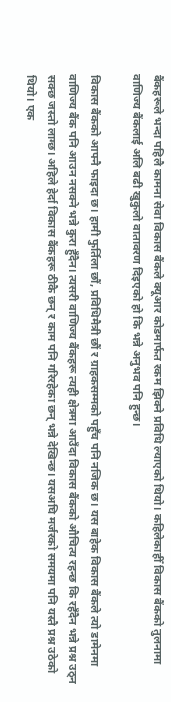बैंकहरूले भन्दा पहिलै कामना सेवा विकास बैंकले क्यूआर कोडमार्फत रकम झिक्ने प्रविधि ल्याएको थियो। कहिलेकाहीँ विकास बैंकको तुलनामा वाणिज्य बैंकलाई अलि बढी खुकुलो वातावरण दिइएको हो कि भन्ने अनुभव पनि हुन्छ।

विकास बैंकको आफ्नै फाइदा छ। हामी फुर्तिला छौं, प्रविधिमैत्री छौं र ग्राहकसम्मको पहुँच पनि नजिक छ। यस बाहेक विकास बैंकले त्यो डामेनमा वाणिज्य बैंक पनि आउन नसक्ने भन्ने कुरा हुँदैन। त्यसरी वाणिज्य बैंकहरू त्यही क्षेत्रमा आउँदा विकास बैंकको औचित्य रहन्छ कि रहँदैन भन्ने प्रश्न उठ्न सक्छ जस्तो लाग्छ। अहिले हेर्दा विकास बैंकहरू ठीकै छन् र काम पनि गरिरहेका छन् भन्ने देखिन्छ। यसअघि मर्जरको समयमा पनि यस्तै प्रश्न उठेको थियो। एक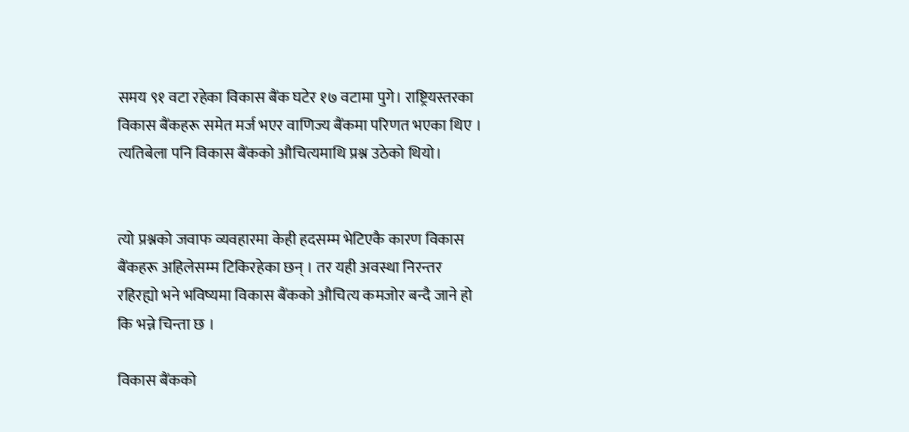समय ९१ वटा रहेका विकास बैंक घटेर १७ वटामा पुगे। राष्ट्रियस्तरका विकास बैंकहरू समेत मर्ज भएर वाणिज्य बैंकमा परिणत भएका थिए । त्यतिबेला पनि विकास बैंकको औचित्यमाथि प्रश्न उठेको थियो।


त्यो प्रश्नको जवाफ व्यवहारमा केही हदसम्म भेटिएकै कारण विकास बैंकहरू अहिलेसम्म टिकिरहेका छन् । तर यही अवस्था निरन्तर रहिरह्यो भने भविष्यमा विकास बैंकको औचित्य कमजोर बन्दै जाने हो कि भन्ने चिन्ता छ ।

विकास बैंकको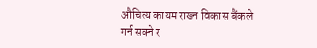औचित्य कायम राख्न विकास बैंकले गर्न सक्ने र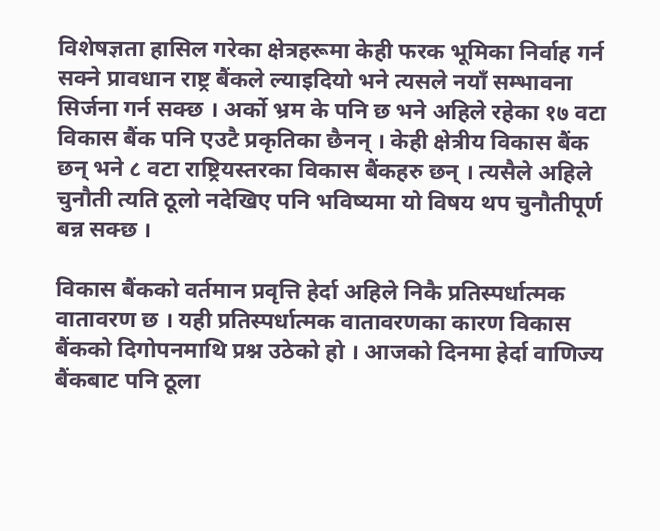विशेषज्ञता हासिल गरेका क्षेत्रहरूमा केही फरक भूमिका निर्वाह गर्न सक्ने प्रावधान राष्ट्र बैंकले ल्याइदियो भने त्यसले नयाँ सम्भावना सिर्जना गर्न सक्छ । अर्को भ्रम के पनि छ भने अहिले रहेका १७ वटा विकास बैंक पनि एउटै प्रकृतिका छैनन् । केही क्षेत्रीय विकास बैंक छन् भने ८ वटा राष्ट्रियस्तरका विकास बैंकहरु छन् । त्यसैले अहिले चुनौती त्यति ठूलो नदेखिए पनि भविष्यमा यो विषय थप चुनौतीपूर्ण बन्न सक्छ ।

विकास बैंकको वर्तमान प्रवृत्ति हेर्दा अहिले निकै प्रतिस्पर्धात्मक वातावरण छ । यही प्रतिस्पर्धात्मक वातावरणका कारण विकास बैंकको दिगोपनमाथि प्रश्न उठेको हो । आजको दिनमा हेर्दा वाणिज्य बैंकबाट पनि ठूला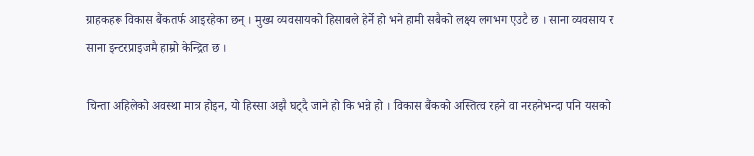ग्राहकहरू विकास बैंकतर्फ आइरहेका छन् । मुख्य व्यवसायको हिसाबले हेर्ने हो भने हामी सबैको लक्ष्य लगभग एउटै छ । साना व्यवसाय र साना इन्टरप्राइजमै हाम्रो केन्द्रित छ ।

चिन्ता अहिलेको अवस्था मात्र होइन, यो हिस्सा अझै घट्दै जाने हो कि भन्ने हो । विकास बैंकको अस्तित्व रहने वा नरहनेभन्दा पनि यसको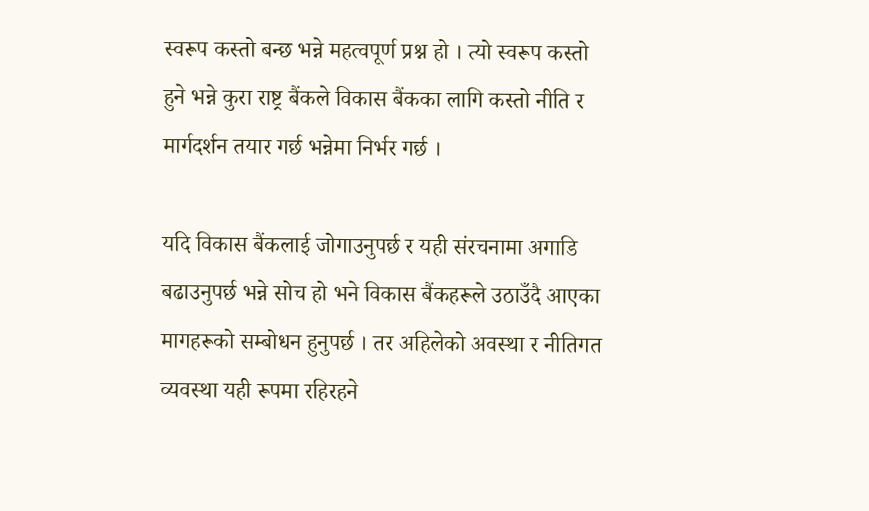स्वरूप कस्तो बन्छ भन्ने महत्वपूर्ण प्रश्न हो । त्यो स्वरूप कस्तो हुने भन्ने कुरा राष्ट्र बैंकले विकास बैंकका लागि कस्तो नीति र मार्गदर्शन तयार गर्छ भन्नेमा निर्भर गर्छ ।

यदि विकास बैंकलाई जोगाउनुपर्छ र यही संरचनामा अगाडि बढाउनुपर्छ भन्ने सोच हो भने विकास बैंकहरूले उठाउँदै आएका मागहरूको सम्बोधन हुनुपर्छ । तर अहिलेको अवस्था र नीतिगत व्यवस्था यही रूपमा रहिरहने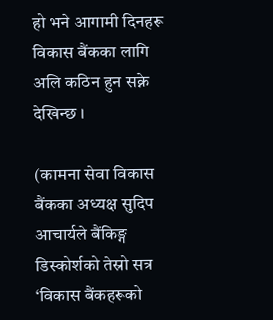हो भने आगामी दिनहरू विकास बैंकका लागि अलि कठिन हुन सक्ने देखिन्छ ।

(कामना सेवा विकास बैंकका अध्यक्ष सुदिप आचार्यले बैंकिङ्ग डिस्कोर्शको तेस्रो सत्र ‘विकास बैंकहरूको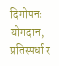दिगोपनः योगदान, प्रतिस्पर्धा र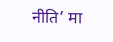नीति’ मा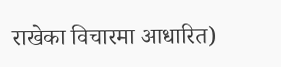राखेका विचारमा आधारित)